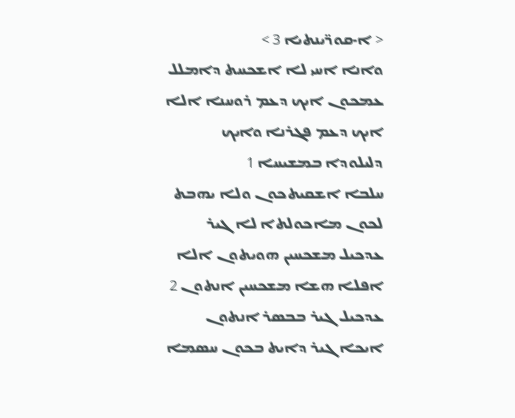< ܐ-ܩܘܪ̈ܝܢܬܝܐ 3 >
ܘܐܢܐ ܐܚܝ ܠܐ ܐܫܟܚܬ ܕܐܡܠܠ ܥܡܟܘܢ ܐܝܟ ܕܥܡ ܪܘܚܢܐ ܐܠܐ ܐܝܟ ܕܥܡ ܦܓܪܢܐ ܘܐܝܟ ܕܠܝܠܘܕܐ ܒܡܫܝܚܐ 1
ܚܠܒܐ ܐܫܩܝܬܟܘܢ ܘܠܐ ܝܗܒܬ ܠܟܘܢ ܡܐܟܘܠܬܐ ܠܐ ܓܝܪ ܥܕܟܝܠ ܡܫܟܚܝܢ ܗܘܝܬܘܢ ܐܠܐ ܐܦܠܐ ܗܫܐ ܡܫܟܚܝܢ ܐܢܬܘܢ 2
ܥܕܟܝܠ ܓܝܪ ܒܒܤܪ ܐܢܬܘܢ ܐܝܟܐ ܓܝܪ ܕܐܝܬ ܒܟܘܢ ܚܤܡܐ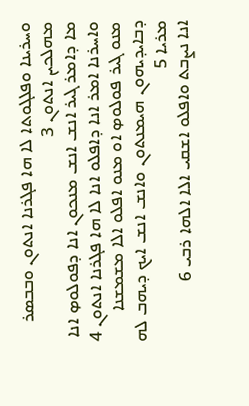ܘܚܪܝܢܐ ܘܦܠܓܘܬܐ ܠܐ ܗܐ ܦܓܪܢܐ ܐܢܬܘܢ ܘܒܒܤܪ ܡܗܠܟܝܢ ܐܢܬܘܢ 3
ܡܐ ܕܐܡܪ ܓܝܪ ܐܢܫ ܐܢܫ ܡܢܟܘܢ ܐܢܐ ܕܦܘܠܘܤ ܐܢܐ ܘܐܚܪܢܐ ܐܡܪ ܐܢܐ ܕܐܦܠܘ ܐܢܐ ܠܐ ܗܐ ܦܓܪܢܐ ܐܢܬܘܢ 4
ܡܢܘ ܓܝܪ ܦܘܠܘܤ ܐܘ ܡܢܘ ܐܦܠܘ ܐܠܐ ܡܫܡܫܢܐ ܕܒܐܝܕܝܗܘܢ ܗܝܡܢܬܘܢ ܘܐܢܫ ܐܢܫ ܐܝܟ ܕܝܗܒ ܠܗ ܡܪܝܐ 5
ܐܢܐ ܢܨܒܬ ܘܐܦܠܘ ܐܫܩܝ ܐܠܐ ܐܠܗܐ ܪܒܝ 6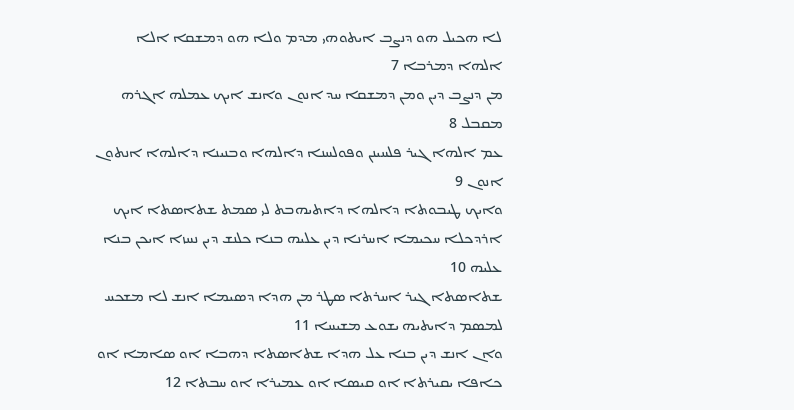ܠܐ ܗܟܝܠ ܗܘ ܕܢܨܒ ܐܝܬܘܗܝ ܡܕܡ ܘܠܐ ܗܘ ܕܡܫܩܐ ܐܠܐ ܐܠܗܐ ܕܡܪܒܐ 7
ܡܢ ܕܢܨܒ ܕܝܢ ܘܡܢ ܕܡܫܩܐ ܚܕ ܐܢܘܢ ܘܐܢܫ ܐܝܟ ܥܡܠܗ ܐܓܪܗ ܡܩܒܠ 8
ܥܡ ܐܠܗܐ ܓܝܪ ܦܠܚܝܢܢ ܘܦܘܠܚܢܐ ܕܐܠܗܐ ܘܒܢܝܢܐ ܕܐܠܗܐ ܐܢܬܘܢ ܐܢܘܢ 9
ܘܐܝܟ ܛܝܒܘܬܐ ܕܐܠܗܐ ܕܐܬܝܗܒܬ ܠܝ ܤܡܬ ܫܬܐܤܬܐ ܐܝܟ ܐܪܕܟܠܐ ܚܟܝܡܐ ܐܚܪܢܐ ܕܝܢ ܥܠܝܗ ܒܢܐ ܟܠܢܫ ܕܝܢ ܢܚܙܐ ܐܝܟܢ ܒܢܐ ܥܠܝܗ 10
ܫܬܐܤܬܐ ܓܝܪ ܐܚܪܬܐ ܤܛܪ ܡܢ ܗܕܐ ܕܤܝܡܐ ܐܢܫ ܠܐ ܡܫܟܚ ܠܡܤܡ ܕܐܝܬܝܗ ܝܫܘܥ ܡܫܝܚܐ 11
ܘܐܢ ܐܢܫ ܕܝܢ ܒܢܐ ܥܠ ܗܕܐ ܫܬܐܤܬܐ ܕܗܒܐ ܐܘ ܤܐܡܐ ܐܘ ܟܐܦܐ ܝܩܝܪܬܐ ܐܘ ܩܝܤܐ ܐܘ ܥܡܝܪܐ ܐܘ ܚܒܬܐ 12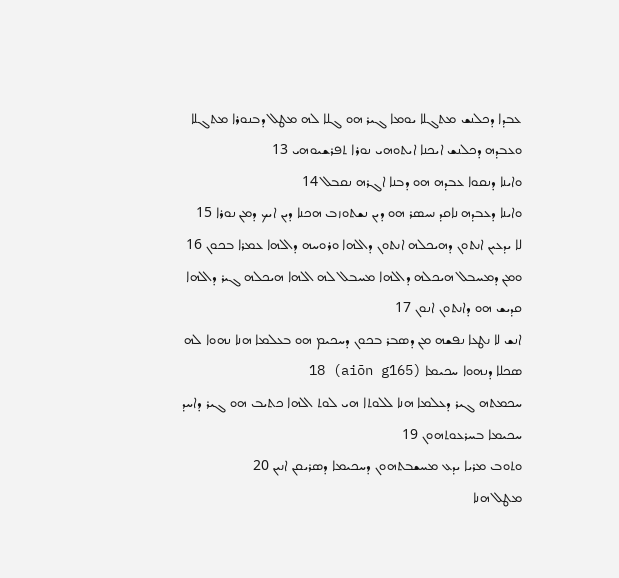ܥܒܕܐ ܕܟܠܢܫ ܡܬܓܠܐ ܝܘܡܐ ܓܝܪ ܗܘ ܓܠܐ ܠܗ ܡܛܠ ܕܒܢܘܪܐ ܡܬܓܠܐ ܘܥܒܕܗ ܕܟܠܢܫ ܐܝܟܢܐ ܐܝܬܘܗܝ ܢܘܪܐ ܬܦܪܫܝܘܗܝ 13
ܘܐܝܢܐ ܕܢܩܘܐ ܥܒܕܗ ܗܘ ܕܒܢܐ ܐܓܪܗ ܢܩܒܠ 14
ܘܐܝܢܐ ܕܥܒܕܗ ܢܐܩܕ ܢܚܤܪ ܗܘ ܕܝܢ ܢܫܬܘܙܒ ܗܟܢܐ ܕܝܢ ܐܝܟ ܕܡܢ ܢܘܪܐ 15
ܠܐ ܝܕܥܝܢ ܐܢܬܘܢ ܕܗܝܟܠܗ ܐܢܬܘܢ ܕܐܠܗܐ ܘܪܘܚܗ ܕܐܠܗܐ ܥܡܪܐ ܒܟܘܢ 16
ܘܡܢ ܕܡܚܒܠ ܗܝܟܠܗ ܕܐܠܗܐ ܡܚܒܠ ܠܗ ܐܠܗܐ ܗܝܟܠܗ ܓܝܪ ܕܐܠܗܐ ܩܕܝܫ ܗܘ ܕܐܢܬܘܢ ܐܢܘܢ 17
ܐܢܫ ܠܐ ܢܛܥܐ ܢܦܫܗ ܡܢ ܕܤܒܪ ܒܟܘܢ ܕܚܟܝܡ ܗܘ ܒܥܠܡܐ ܗܢܐ ܢܗܘܐ ܠܗ ܤܟܠܐ ܕܢܗܘܐ ܚܟܝܡܐ (aiōn g165) 18
ܚܟܡܬܗ ܓܝܪ ܕܥܠܡܐ ܗܢܐ ܠܠܘܬܐ ܗܝ ܠܘܬ ܐܠܗܐ ܟܬܝܒ ܗܘ ܓܝܪ ܕܐܚܕ ܚܟܝܡܐ ܒܚܪܥܘܬܗܘܢ 19
ܘܬܘܒ ܡܪܝܐ ܝܕܥ ܡܚܫܒܬܗܘܢ ܕܚܟܝܡܐ ܕܤܪܝܩܢ ܐܢܝܢ 20
ܡܛܠ ܗܢܐ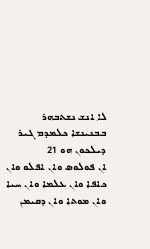ܠܐ ܐܢܫ ܢܫܬܒܗܪ ܒܒܢܝܢܫܐ ܟܠܡܕܡ ܓܝܪ ܕܝܠܟܘܢ ܗܘ 21
ܐܢ ܦܘܠܘܤ ܘܐܢ ܐܦܠܘ ܘܐܢ ܟܐܦܐ ܘܐܢ ܥܠܡܐ ܘܐܢ ܚܝܐ ܘܐܢ ܡܘܬܐ ܘܐܢ ܕܩܝܡܢ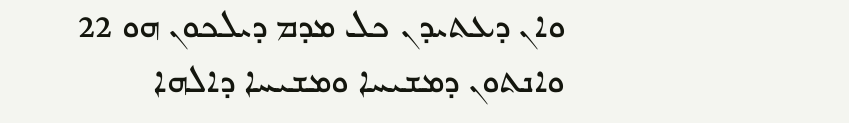ܘܐܢ ܕܥܬܝܕܢ ܟܠ ܡܕܡ ܕܝܠܟܘܢ ܗܘ 22
ܘܐܢܬܘܢ ܕܡܫܝܚܐ ܘܡܫܝܚܐ ܕܐܠܗܐ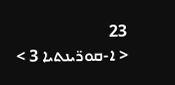23
< ܐ-ܩܘܪ̈ܝܢܬܝܐ 3 >